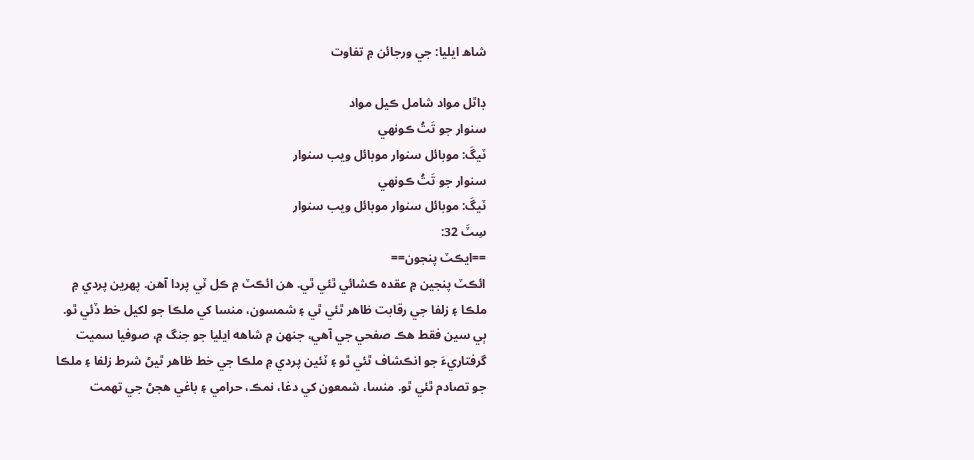شاھ ايليا: جي ورجائن ۾ تفاوت

ڊاٿل مواد شامل ڪيل مواد
سنوار جو تَتُ ڪونهي
ٽيگَ: موبائل سنوار موبائل ويب سنوار
سنوار جو تَتُ ڪونهي
ٽيگَ: موبائل سنوار موبائل ويب سنوار
سِٽَ 32:
==ايڪٽ پنجون==
ائڪٽ پنجين ۾ عقده ڪشائي ٿئي ٿي. هن ائڪٽ ۾ ڪل ٽي پردا آهن. پهرين پردي ۾ ملڪا ۽ زلفا جي رقابت ظاهر ٿئي ٿي ۽ شمسون، منسا کي ملڪا جو لکيل خط ڏئي ٿو. ٻي سين فقط هڪ صفحي جي آهي، جنهن ۾ شاهه ايليا جو جنگ ۾، صوفيا سميت گرفتاريءَ جو انڪشاف ٿئي ٿو ۽ ٽئين پردي ۾ ملڪا جي خط ظاهر ٿيڻ شرط زلفا ۽ ملڪا جو تصادم ٿئي ٿو. منسا، شمعون کي دغا، نمڪ، حرامي ۽ باغي هجڻ جي تهمت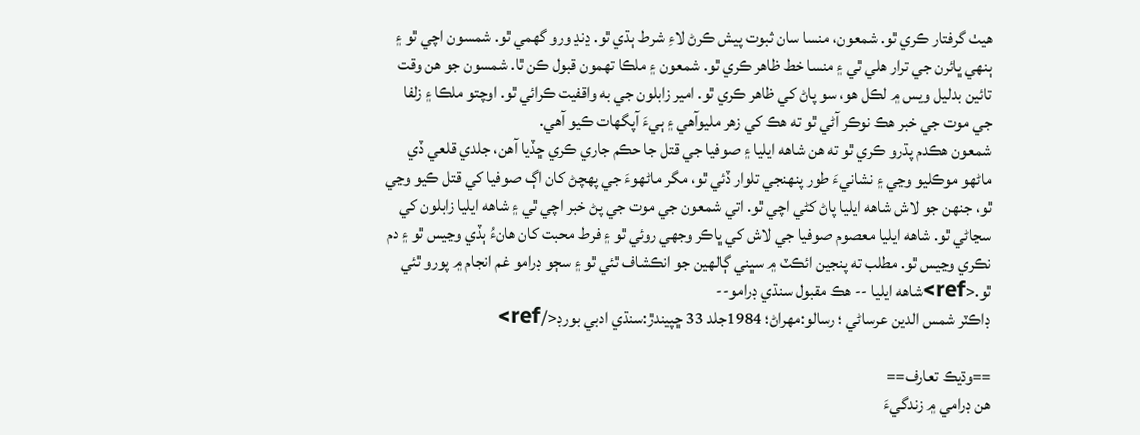هيٺ گرفتار ڪري ٿو. شمعون، منسا سان ثبوت پيش ڪرڻ لاءِ شرط ٻڌي ٿو. ڍنڍ ورو گهمي ٿو. شمسون اچي ٿو ۽ ٻنهي ڀائرن جي ترار هلي ٿي ۽ منسا خط ظاهر ڪري ٿو. شمعون ۽ ملڪا تهمون قبول ڪن ٿا. شمسون جو هن وقت تائين بدليل ويس ۾ لڪل هو، سو پاڻ کي ظاهر ڪري ٿو. امير زابلون جي به واقفيت ڪرائي ٿو. اوچتو ملڪا ۽ زلفا جي موت جي خبر هڪ نوڪر آڻي ٿو ته هڪ کي زهر مليوآهي ۽ ٻيءَ آپگهات ڪيو آهي.
شمعون هڪدم پڌرو ڪري ٿو ته هن شاهه ايليا ۽ صوفيا جي قتل جا حڪم جاري ڪري ڇڏيا آهن، جلدي قلعي ڏي ماڻهو موڪليو وڃي ۽ نشانيءَ طور پنهنجي تلوار ڏئي ٿو، مگر ماڻهوءَ جي پهچڻ کان اڳ صوفيا کي قتل ڪيو وڃي ٿو، جنهن جو لاش شاهه ايليا پاڻ کڻي اچي ٿو. اتي شمعون جي موت جي پڻ خبر اچي ٿي ۽ شاهه ايليا زابلون کي سڃاڻي ٿو. شاهه ايليا معصوم صوفيا جي لاش کي ڀاڪر وجهي روئي ٿو ۽ فرط محبت کان هانءُ ٻڏي وڃيس ٿو ۽ دم نڪري وڃيس ٿو. مطلب ته پنجين ائڪٽ ۾ سڀني ڳالهين جو انڪشاف ٿئي ٿو ۽ سڄو ڊرامو غم انجام ۾ پورو ٿئي ٿو.<ref>شاهه ايليا -- هڪ مقبول سنڌي ڊرامو--
ڊاڪٽر شمس الدين عرساڻي ؛ رسالو:مهراڻ؛ 1984جلد 33 ڇپيندڙ:سنڌي ادبي بورڊ</ref>

==وڌيڪ تعارف==
هن ڊرامي ۾ زندگيءَ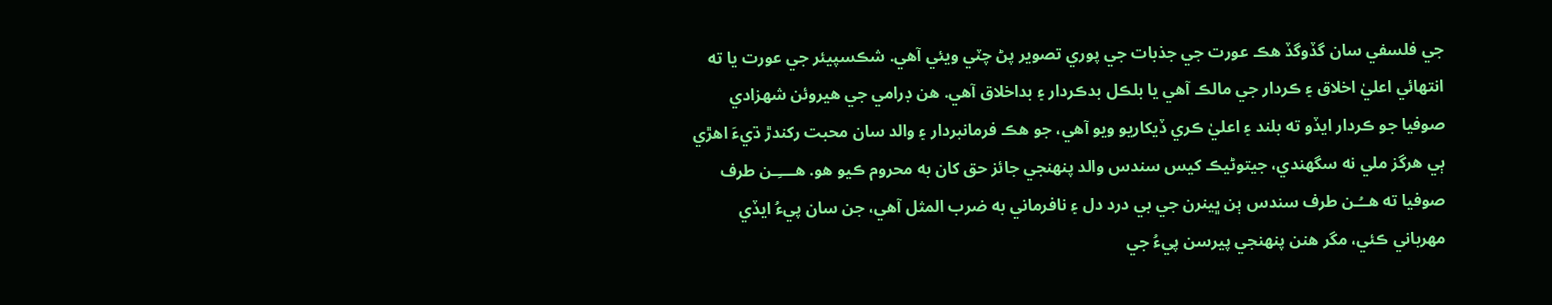جي فلسفي سان گڏوگڏ هڪ عورت جي جذبات جي پوري تصوير پڻ چٽي ويئي آهي. شڪسپيئر جي عورت يا ته انتهائي اعليٰ اخلاق ۽ ڪردار جي مالڪ آهي يا بلڪل بدڪردار ۽ بداخلاق آهي. هن ڊرامي جي هيروئن شهزادي صوفيا جو ڪردار ايڏو ته بلند ۽ اعليٰ ڪري ڏيکاريو ويو آهي، جو هڪ فرمانبردار ۽ والد سان محبت رکندڙ ڌيءَ اهڙي ٻي هرگز ملي نه سگهندي، جيتوڻيڪ کيس سندس والد پنهنجي جائز حق کان به محروم ڪيو هو. هــــِـن طرف صوفيا ته هــُـن طرف سندس ٻن ڀينرن جي بي درد دل ۽ نافرماني به ضرب المثل آهي، جن سان پيءُ ايڏي مهرباني ڪئي، مگر هنن پنهنجي پيرسن پيءُ جي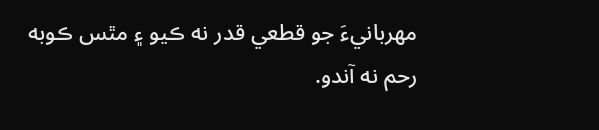مهربانيءَ جو قطعي قدر نه ڪيو ۽ مٿس ڪوبه رحم نه آندو.